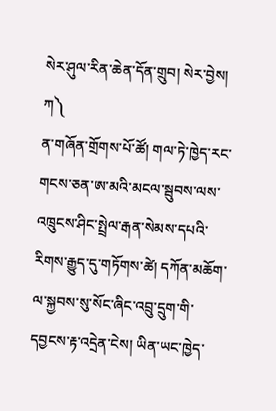སེར་ཤུལ་རིན་ཆེན་དོན་གྲུབ། སེར་བྱེས།
ཀ༽
ན་གཞོན་གྲོགས་པོ་ཚོ། གལ་ཏེ་ཁྱེད་རང་གངས་ཅན་ཨ་མའི་མངལ་སྦུབས་ལས་འཁྲུངས་ཤིང་སྤྲེལ་རྒན་སེམས་དཔའི་རིགས་རྒྱུད་དུ་གཏོགས་ཚེ། དཀོན་མཆོག་ལ་སྐྱབས་སུ་སོང་ཞིང་འབྲུ་དྲུག་གི་དབྱངས་རྟ་འདྲེན་ངེས། ཡིན་ཡང་ཁྱེད་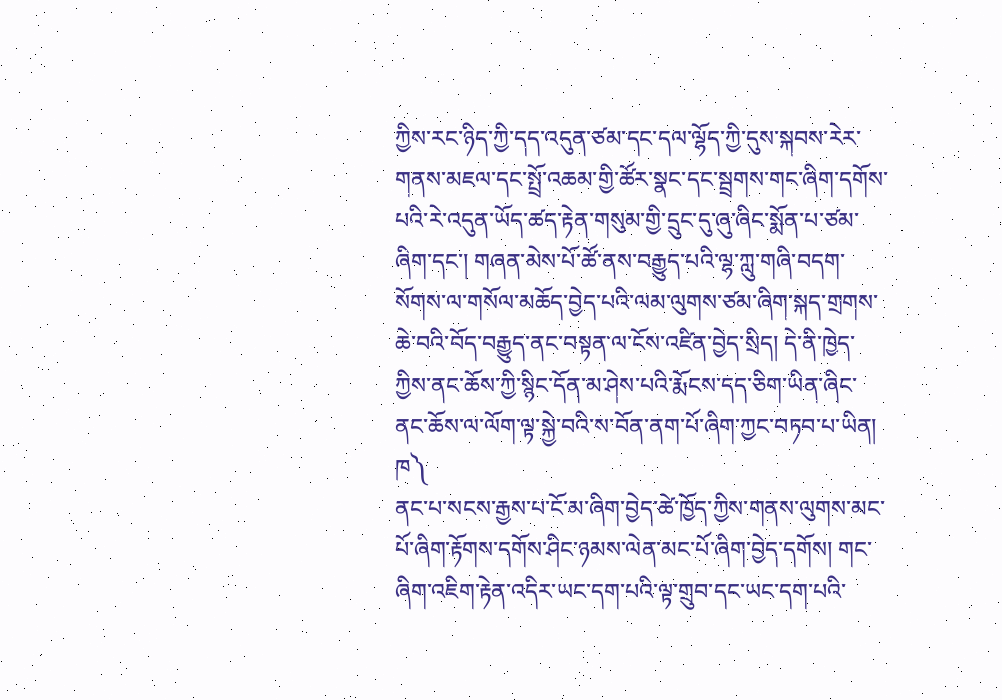ཀྱིས་རང་ཉིད་ཀྱི་དད་འདུན་ཙམ་དང་དལ་ལྷོད་ཀྱི་དུས་སྐབས་རེར་གནས་མཇལ་དང་སྤྲོ་འཆམ་གྱི་ཚོར་སྣང་དང་སྦྲགས་གང་ཞིག་དགོས་པའི་རེ་འདུན་ཡོད་ཚད་རྟེན་གསུམ་གྱི་དྲུང་དུ་ཞུ་ཞིང་སྨོན་པ་ཙམ་ཞིག་དང་། གཞན་མེས་པོ་ཚོ་ནས་བརྒྱུད་པའི་ལྷ་ཀླུ་གཞི་བདག་སོགས་ལ་གསོལ་མཆོད་བྱེད་པའི་ལམ་ལུགས་ཙམ་ཞིག་སྐད་གྲགས་ཆེ་བའི་བོད་བརྒྱུད་ནང་བསྟན་ལ་ངོས་འཛིན་བྱེད་སྲིད། དེ་ནི་ཁྱེད་ཀྱིས་ནང་ཆོས་ཀྱི་སྙིང་དོན་མ་ཤེས་པའི་རྨོངས་དད་ཅིག་ཡིན་ཞིང་ནང་ཆོས་ལ་ལོག་ལྟ་སྐྱེ་བའི་ས་བོན་ནག་པོ་ཞིག་ཀྱང་བཏབ་པ་ཡིན།
ཁ༽
ནང་པ་སངས་རྒྱས་པ་ངོ་མ་ཞིག་བྱེད་ཚེ་ཁྱོད་ཀྱིས་གནས་ལུགས་མང་པོ་ཞིག་རྟོགས་དགོས་ཤིང་ཉམས་ལེན་མང་པོ་ཞིག་བྱེད་དགོས། གང་ཞིག་འཇིག་རྟེན་འདིར་ཡང་དག་པའི་ལྟ་གྲུབ་དང་ཡང་དག་པའི་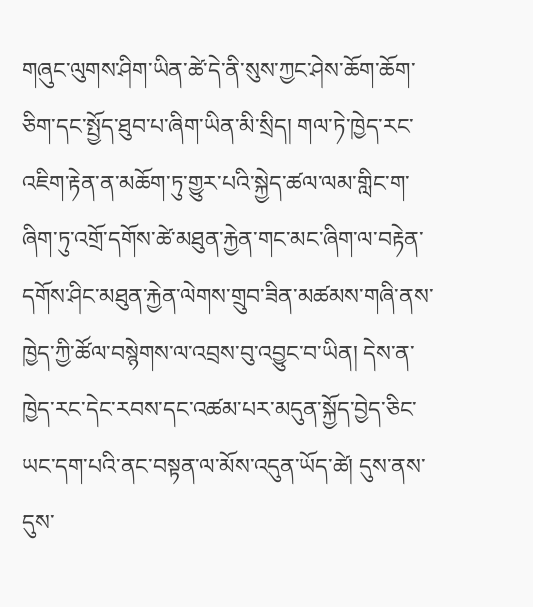གཞུང་ལུགས་ཤིག་ཡིན་ཚེ་དེ་ནི་སུས་ཀྱང་ཤེས་ཆོག་ཆོག་ཅིག་དང་སྤྱོད་ཐུབ་པ་ཞིག་ཡིན་མི་སྲིད། གལ་ཏེ་ཁྱེད་རང་འཇིག་རྟེན་ན་མཆོག་ཏུ་གྱུར་པའི་སྐྱེད་ཚལ་ལམ་གླིང་ག་ཞིག་ཏུ་འགྲོ་དགོས་ཚེ་མཐུན་རྐྱེན་གང་མང་ཞིག་ལ་བརྟེན་དགོས་ཤིང་མཐུན་རྐྱེན་ལེགས་གྲུབ་ཟིན་མཚམས་གཞི་ནས་ཁྱེད་ཀྱི་ཚོལ་བསྙེགས་ལ་འབྲས་བུ་འབྱུང་བ་ཡིན། དེས་ན་ཁྱེད་རང་དེང་རབས་དང་འཚམ་པར་མདུན་སྐྱོད་བྱེད་ཅིང་ཡང་དག་པའི་ནང་བསྟན་ལ་མོས་འདུན་ཡོད་ཚེ། དུས་ནས་དུས་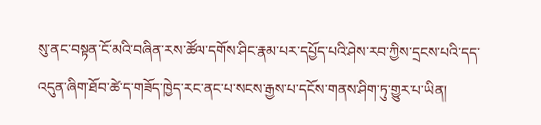སུ་ནང་བསྟན་ངོ་མའི་བཞིན་རས་ཚོལ་དགོས་ཤིང་རྣམ་པར་དཔྱོད་པའི་ཤེས་རབ་ཀྱིས་དྲངས་པའི་དད་འདུན་ཞིག་ཐོབ་ཚེ་ད་གཟོད་ཁྱེད་རང་ནང་པ་སངས་རྒྱས་པ་དངོས་གནས་ཤིག་ཏུ་གྱུར་པ་ཡིན།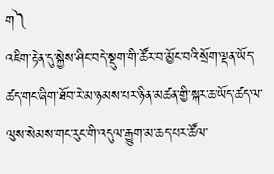ག༽
འཇིག་རྟེན་དུ་སྐྱེས་ཤིང་བདེ་སྡུག་གི་ཚོར་བ་མྱོང་བའི་སྲོག་ལྡན་ཡོད་ཚད་གང་ཞིག་ཐོབ་རེ་མ་ཉམས་པར་ཉིན་མཚན་གྱི་སྐར་ཆ་ཡོད་ཚད་ལ་ལུས་སེམས་གང་རུང་གི་འདུལ་རྒྱུག་མ་ཆད་པར་ཚོལ་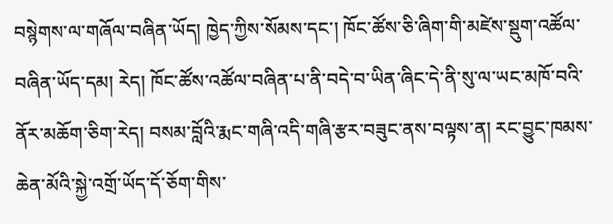བསྙེགས་ལ་གཞོལ་བཞིན་ཡོད། ཁྱེད་ཀྱིས་སོམས་དང་། ཁོང་ཚོས་ཅི་ཞིག་གི་མཛེས་སྡུག་འཚོལ་བཞིན་ཡོད་དམ། རེད། ཁོང་ཚོས་འཚོལ་བཞིན་པ་ནི་བདེ་བ་ཡིན་ཞིང་དེ་ནི་སུ་ལ་ཡང་མཁོ་བའི་ནོར་མཆོག་ཅིག་རེད། བསམ་བློའི་རྨང་གཞི་འདི་གཞི་རྩར་བཟུང་ནས་བལྟས་ན། རང་བྱུང་ཁམས་ཆེན་མོའི་སྐྱེ་འགྲོ་ཡོད་དོ་ཅོག་གིས་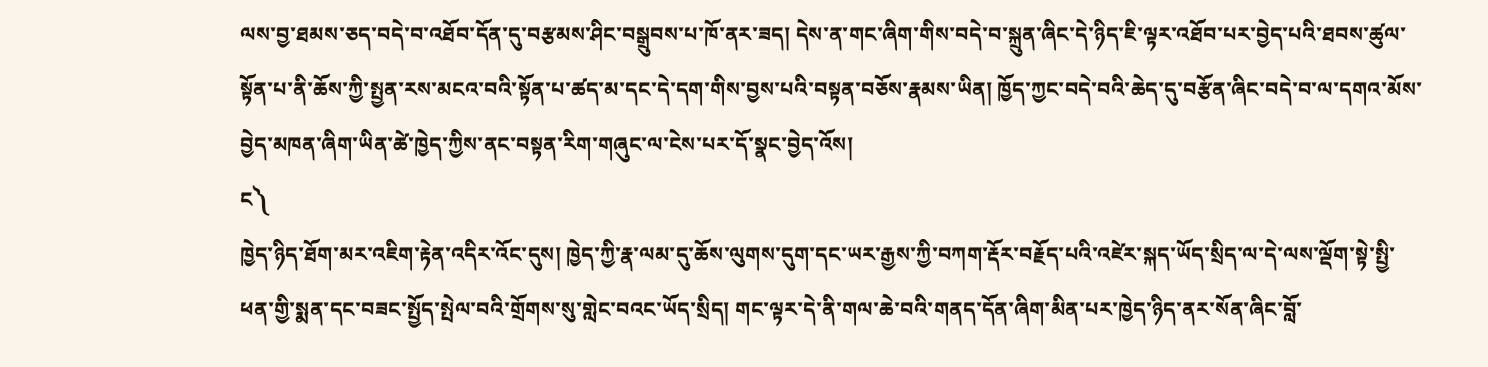ལས་བྱ་ཐམས་ཅད་བདེ་བ་འཐོབ་དོན་དུ་བརྩམས་ཤིང་བསྒྲུབས་པ་ཁོ་ནར་ཟད། དེས་ན་གང་ཞིག་གིས་བདེ་བ་སྐྲུན་ཞིང་དེ་ཉིད་ཇི་ལྟར་འཐོབ་པར་བྱེད་པའི་ཐབས་ཚུལ་སྟོན་པ་ནི་ཆོས་ཀྱི་སྤྱན་རས་མངའ་བའི་སྟོན་པ་ཚད་མ་དང་དེ་དག་གིས་བྱས་པའི་བསྟན་བཅོས་རྣམས་ཡིན། ཁྱོད་ཀྱང་བདེ་བའི་ཆེད་དུ་བརྩོན་ཞིང་བདེ་བ་ལ་དགའ་མོས་བྱེད་མཁན་ཞིག་ཡིན་ཚེ་ཁྱེད་ཀྱིས་ནང་བསྟན་རིག་གཞུང་ལ་ངེས་པར་དོ་སྣང་བྱེད་འོས།
ང༽
ཁྱེད་ཉིད་ཐོག་མར་འཇིག་རྟེན་འདིར་འོང་དུས། ཁྱེད་ཀྱི་རྣ་ལམ་དུ་ཆོས་ལུགས་དུག་དང་ཡར་རྒྱས་ཀྱི་བཀག་རྡོར་བརྗོད་པའི་འཛེར་སྐད་ཡོད་སྲིད་ལ་དེ་ལས་ལྡོག་སྟེ་སྤྱི་ཕན་གྱི་སྨན་དང་བཟང་སྤྱོད་སྤེལ་བའི་གྲོགས་སུ་གླེང་བའང་ཡོད་སྲིད། གང་ལྟར་དེ་ནི་གལ་ཆེ་བའི་གནད་དོན་ཞིག་མིན་པར་ཁྱེད་ཉིད་ནར་སོན་ཞིང་བློ་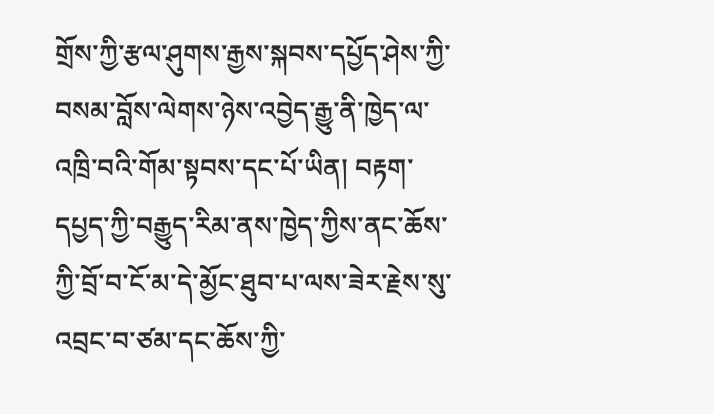གྲོས་ཀྱི་རྩལ་ཤུགས་རྒྱས་སྐབས་དཔྱོད་ཤེས་ཀྱི་བསམ་བློས་ལེགས་ཉེས་འབྱེད་རྒྱུ་ནི་ཁྱེད་ལ་འཁྲི་བའི་གོམ་སྟབས་དང་པོ་ཡིན། བརྟག་དཔྱད་ཀྱི་བརྒྱུད་རིམ་ནས་ཁྱེད་ཀྱིས་ནང་ཆོས་ཀྱི་བྲོ་བ་ངོ་མ་དེ་མྱོང་ཐུབ་པ་ལས་ཟེར་རྗེས་སུ་འབྲང་བ་ཙམ་དང་ཆོས་ཀྱི་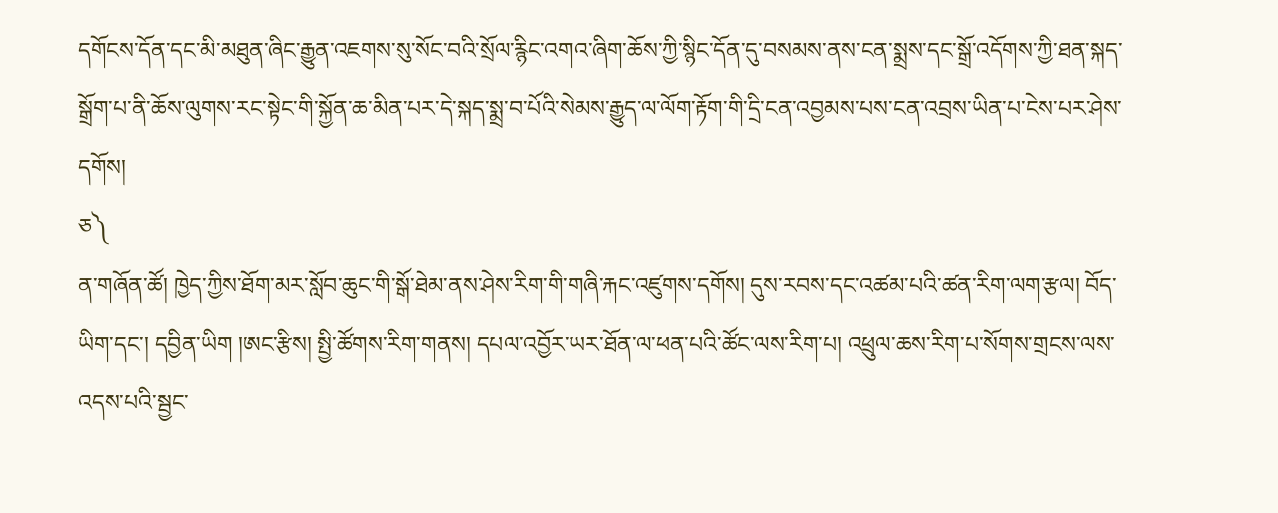དགོངས་དོན་དང་མི་མཐུན་ཞིང་རྒྱུན་འཇགས་སུ་སོང་བའི་སྲོལ་རྙིང་འགའ་ཞིག་ཆོས་ཀྱི་སྙིང་དོན་དུ་བསམས་ནས་ངན་སྨྲས་དང་སྒྲོ་འདོགས་ཀྱི་ཐན་སྐད་སྒྲོག་པ་ནི་ཆོས་ལུགས་རང་སྟེང་གི་སྐྱོན་ཆ་མིན་པར་དེ་སྐད་སྨྲ་བ་པོའི་སེམས་རྒྱུད་ལ་ལོག་རྟོག་གི་དྲི་ངན་འབྱམས་པས་ངན་འབྲས་ཡིན་པ་ངེས་པར་ཤེས་དགོས།
ཅ༽
ན་གཞོན་ཚོ། ཁྱེད་ཀྱིས་ཐོག་མར་སློབ་ཆུང་གི་སྒོ་ཐེམ་ནས་ཤེས་རིག་གི་གཞི་རྐང་འཛུགས་དགོས། དུས་རབས་དང་འཚམ་པའི་ཚན་རིག་ལག་རྩལ། བོད་ཡིག་དང་། དབྱིན་ཡིག །ཨང་རྩིས། སྤྱི་ཚོགས་རིག་གནས། དཔལ་འབྱོར་ཡར་ཐོན་ལ་ཕན་པའི་ཚོང་ལས་རིག་པ། འཕྲུལ་ཆས་རིག་པ་སོགས་གྲངས་ལས་འདས་པའི་སྦྱང་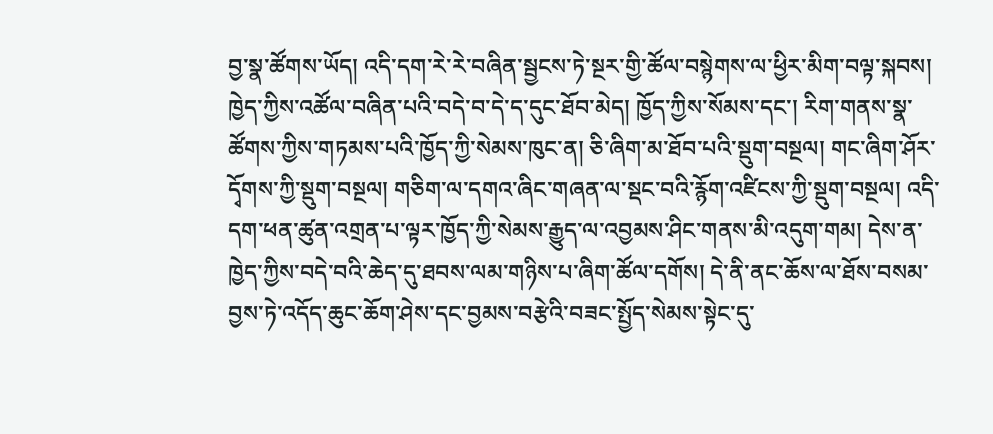བྱ་སྣ་ཚོགས་ཡོད། འདི་དག་རེ་རེ་བཞིན་སྦྱངས་ཏེ་སྔར་གྱི་ཚོལ་བསྙེགས་ལ་ཕྱིར་མིག་བལྟ་སྐབས། ཁྱེད་ཀྱིས་འཚོལ་བཞིན་པའི་བདེ་བ་དེ་ད་དུང་ཐོབ་མེད། ཁྱོད་ཀྱིས་སོམས་དང་། རིག་གནས་སྣ་ཚོགས་ཀྱིས་གཏམས་པའི་ཁྱོད་ཀྱི་སེམས་ཁུང་ན། ཅི་ཞིག་མ་ཐོབ་པའི་སྡུག་བསྔལ། གང་ཞིག་ཤོར་དྭོགས་ཀྱི་སྡུག་བསྔལ། གཅིག་ལ་དགའ་ཞིང་གཞན་ལ་སྡང་བའི་རྙོག་འཛིངས་ཀྱི་སྡུག་བསྔལ། འདི་དག་ཕན་ཚུན་འགྲན་པ་ལྟར་ཁྱོད་ཀྱི་སེམས་རྒྱུད་ལ་འབྱམས་ཤིང་གནས་མི་འདུག་གམ། དེས་ན་ཁྱེད་ཀྱིས་བདེ་བའི་ཆེད་དུ་ཐབས་ལམ་གཉིས་པ་ཞིག་ཚོལ་དགོས། དེ་ནི་ནང་ཆོས་ལ་ཐོས་བསམ་བྱས་ཏེ་འདོད་ཆུང་ཆོག་ཤེས་དང་བྱམས་བརྩེའི་བཟང་སྤྱོད་སེམས་སྟེང་དུ་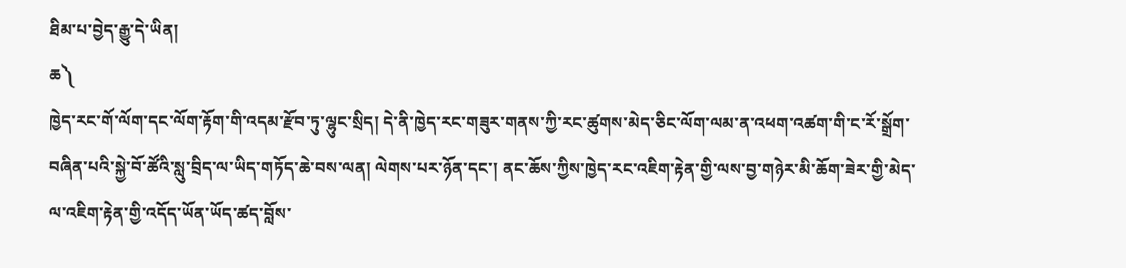ཐིམ་པ་བྱེད་རྒྱུ་དེ་ཡིན།
ཆ༽
ཁྱེད་རང་གོ་ལོག་དང་ལོག་རྟོག་གི་འདམ་རྫོབ་ཏུ་ལྷུང་སྲིད། དེ་ནི་ཁྱེད་རང་གཟུར་གནས་ཀྱི་རང་ཚུགས་མེད་ཅིང་ལོག་ལམ་ན་འཕག་འཚག་གི་ང་རོ་སྒྲོག་བཞིན་པའི་སྐྱེ་བོ་ཚོའི་སླུ་བྲིད་ལ་ཡིད་གཏོད་ཆེ་བས་ལན། ལེགས་པར་ཉོན་དང་། ནང་ཆོས་ཀྱིས་ཁྱེད་རང་འཇིག་རྟེན་གྱི་ལས་བྱ་གཉེར་མི་ཆོག་ཟེར་གྱི་མེད་ལ་འཇིག་རྟེན་གྱི་འདོད་ཡོན་ཡོད་ཚད་བློས་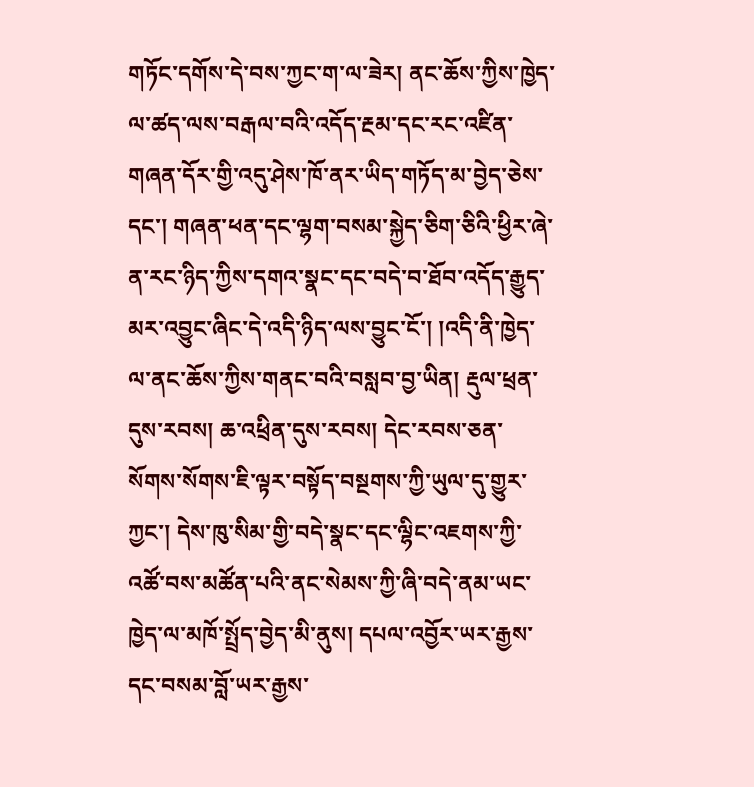གཏོང་དགོས་དེ་བས་ཀྱང་ག་ལ་ཟེར། ནང་ཆོས་ཀྱིས་ཁྱེད་ལ་ཚད་ལས་བརྒལ་བའི་འདོད་རྔམ་དང་རང་འཛིན་གཞན་དོར་གྱི་འདུ་ཤེས་ཁོ་ནར་ཡིད་གཏོད་མ་བྱེད་ཅེས་དང་། གཞན་ཕན་དང་ལྷག་བསམ་སྐྱེད་ཅིག་ཅིའི་ཕྱིར་ཞེ་ན་རང་ཉིད་ཀྱིས་དགའ་སྣང་དང་བདེ་བ་ཐོབ་འདོད་རྒྱུད་མར་འབྱུང་ཞིང་དེ་འདི་ཉིད་ལས་བྱུང་ངོ་། །འདི་ནི་ཁྱེད་ལ་ནང་ཆོས་ཀྱིས་གནང་བའི་བསླབ་བྱ་ཡིན། རྡུལ་ཕྲན་དུས་རབས། ཆ་འཕྲིན་དུས་རབས། དེང་རབས་ཅན་སོགས་སོགས་ཇི་ལྟར་བསྟོད་བསྔགས་ཀྱི་ཡུལ་དུ་གྱུར་ཀྱང་། དེས་ཁུ་སིམ་གྱི་བདེ་སྣང་དང་ལྷིང་འཇགས་ཀྱི་འཚོ་བས་མཚོན་པའི་ནང་སེམས་ཀྱི་ཞི་བདེ་ནམ་ཡང་ཁྱེད་ལ་མཁོ་སྤྲོད་བྱེད་མི་ནུས། དཔལ་འབྱོར་ཡར་རྒྱས་དང་བསམ་བློ་ཡར་རྒྱས་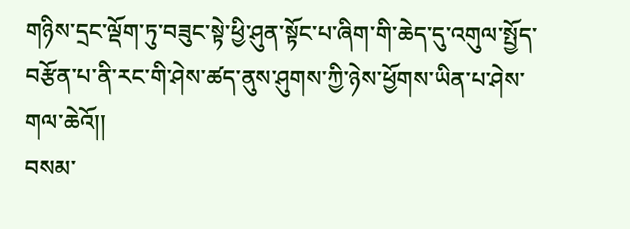གཉིས་དྲང་ལྡོག་ཏུ་བཟུང་སྟེ་ཕྱི་ཤུན་སྟོང་པ་ཞིག་གི་ཆེད་དུ་འགུལ་སྤྱོད་བརྩོན་པ་ནི་རང་གི་ཤེས་ཚད་ནུས་ཤུགས་ཀྱི་ཉེས་ཕྱོགས་ཡིན་པ་ཤེས་གལ་ཆེའོ།།
བསམ་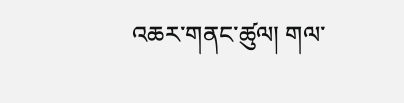འཆར་གནང་ཚུལ། གལ་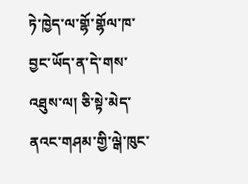ཏེ་ཁྱེད་ལ་གྷོ་གྷོལ་ཁ་བྱང་ཡོད་ན་དེ་གས་འཐུས་ལ། ཅི་སྟེ་མེད་ནའང་གཤམ་གྱི་ལྒེ་ཁུང་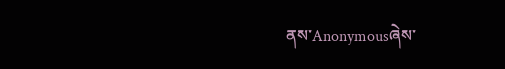ནས་Anonymousཞེས་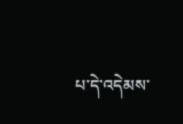པ་དེ་འདེམས་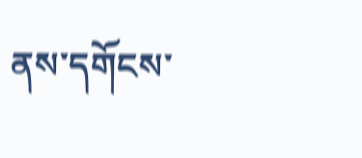ནས་དགོངས་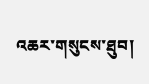འཆར་གསུངས་ཐུབ།